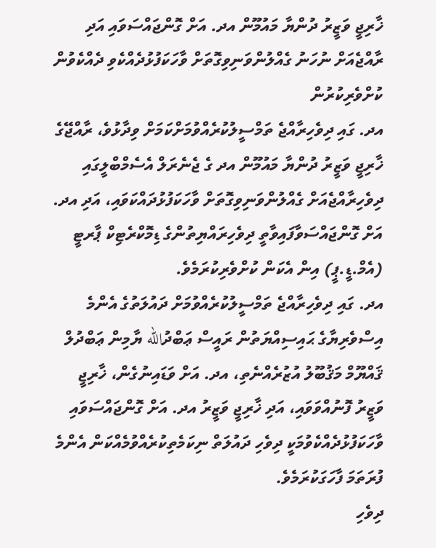ޚާރިޖީ ވަޒީރު ދުންޔާ މައުމޫން އދ. އަށް ގޮންޖައްސަވައި އަދި ރާއްޖެއަށް ނުހަނު ގެއްލުންވަނިވިގޮތަށް ވާހަކަފުޅުދެއްކެވި ދެއްކެވުން ކުށްވެރިކުރުން
އދ. ގައި ދިވެހިރާއްޖެ ތަމްސީލުކުރެއްވުމަށްކަމަށް ވިދާޅުވެ، ރާއްޖޭގެ ޚާރިޖީ ވަޒީރު ދުންޔާ މައުމޫން އދ ގެ ޖެނެރަލް އެސެމްބްލީގައި ދިވެހިރާއްޖެއަށް ގެއްލުންވަނިވިގޮތަށް ވާހަކަފުޅުދައްކަވައި، އަދި އދ. އަށް ގޮންޖައްސަވާފައިވާތީ ދިވެހިރައްޔިތުންގެ ޑިމޮކްރެޓިކް ޕާރޓީ (އެމް.ޑީ.ޕީ) އިން އެކަން ކުށްވެރިކުރަމެވެ.
އދ. ގައި ދިވެހިރާއްޖެ ތަމްސީލުކުރެއްވުމަށް ދައުލަތުގެ އެންމެ އިސްވެރިޔާގެ ޙައިސިއްޔަތުން ރައީސް ޢަބްދުالله ޔާމިން ޢަބްދުލް ޤައްޔޫމް މަޤުބޫލު އުޒުރެއްނެތި، އދ. އަށް ވަޑައިނުގެން، ޚާރިޖީ ވަޒީރު ފޮނުއްވަވައި، އަދި ޚާރިޖީ ވަޒީރު އދ. އަށް ގޮންޖައްސަވައި ވާހަކަފުޅުދެއްކެވުމަކީ ދިވެހި ދައުލަތް ނިކަމެތިކުރެއްވުމެއްކަން އެންމެ ފުރަތަމަ ފާހަގަކުރަމެވެ.
ދިވެހި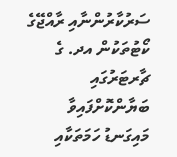ސަރުކާރުންނާއި ރާއްޖޭގެ ކޯޓުތަކުން އދ. ގެ ޗާރޓަރުގައި ބަޔާންކޮށްފައިވާ މައިގަނޑު ހަމަތަކާއި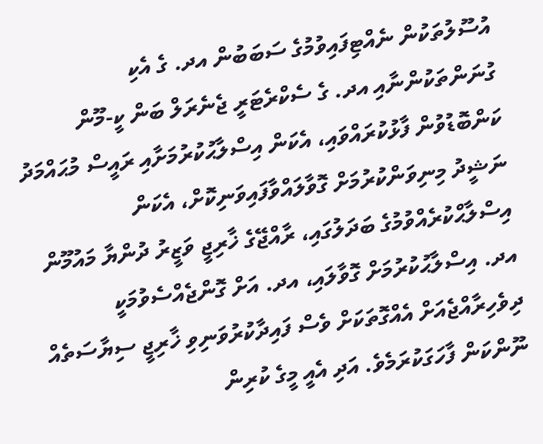އުސޫލުތަކުން ނެއްޓިފައިވުމުގެ ސަބަބުން އދ. ގެ އެކި ގުނަންތަކުންނާއި އދ. ގެ ސެކްރެޓަރީ ޖެނެރަލް ބަން ކީ-މޫން ކަންބޮޑުވުން ފާޅުކުރައްވައި، އެކަން އިސްލާޙުކުރުމަށާއި ރައީސް މުޙައްމަދު ނަޝީދު މިނިވަންކުރުމަށް ގޮވާލައްވާފައިވަނިކޮށް، އެކަން އިސްލާޙްކުރެއްވުމުގެ ބަދަލުގައި، ރާއްޖޭގެ ޚާރިޖީ ވަޒީރު ދުންޔާ މައުމޫން އދ. އިސްލާޙުކުރުމަށް ގޮވާލައި، އދ. އަށް ގޮންޖެއްސެވުމަކީ ދިވެހިރާއްޖެއަށް އެއްގޮތަކަށް ވެސް ފައިދާކުރުވަނިވި ޚާރިޖީ ސިޔާސަތެއް ނޫންކަން ފާހަގަކުރަމެވެ. އަދި އެއީ މީގެ ކުރިން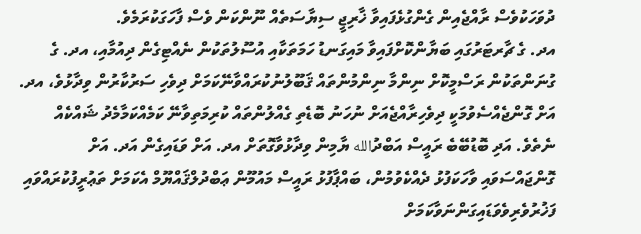ދުވަހަކުވެސް ރާއްޖެއިން ގެންގުޅެފައިވާ ޚާރިޖީ ސިޔާސަތެއް ނޫންކަން ވެސް ފާހަގަކުރަމެވެ.
އދ. ގެ ޗާރޓަރުގައި ބަޔާންކޮށްފައިވާ މައިގަނޑު ހަމަތަކާއި އުސޫލުތަކުން ނެއްޓިގެން ދިއުމާއި، އދ. ގެ ގުނަންތަކުން ރަސްމީކޮށް ނިންމާ ނިންމުންތައް ޤަބޫލުނުކުރައްވާނޭކަމަށް ދިވެހި ސަރުކާރުން ވިދާޅުވެ، އދ. އަށް ގޮންޖެއްސެވުމަކީ ދިވެހިރާއްޖެއަށް ނުހަނު ބޮޑެތި ގެއްލުންތައް ކުރިމަތިވާނޭ ކަމެއްކަމާމެދު ޝައްކެއް ނެތެވެ. އަދި ބޮޑުބޭބެ ރައީސް އަބްދުالله ޔާމިން ވިދާޅުވާގޮތަށް އދ. އަށް ވަޑައިގެން އަދ. އަށް ގޮންޖައްސަވައި ވާހަކަފުޅު ދެއްކެވުމުން، ބައްޕާފުޅު ރައީސް މައުމޫން ޢަބްދުލްޤައްޔޫމް އެކަމަށް ތަޢުރީފުކުރައްވައި ފަޚުރުވެރިވެވަޑައިގަންނަވާކަމަށް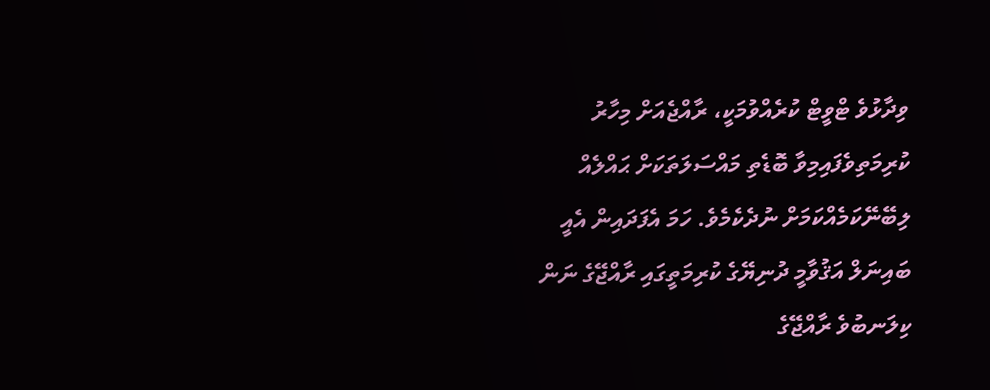ވިދާޅުވެ ޓްވީޓް ކުރެއްވުމަކީ، ރާއްޖެއަށް މިހާރު ކުރިމަތިވެފައިމިވާ ބޮޑެތި މައްސަލަތަކަށް ޙައްލެއް ލިބޭނޭކަމެއްކަމަށް ނުދެކެމެވެ. ހަމަ އެފަދައިން އެއީ ބައިނަލް އަޤުވާމީ ދުނިޔޭގެ ކުރިމަތީގައި ރާއްޖޭގެ ނަން ކިލަނބުވެ ރާއްޖޭގެ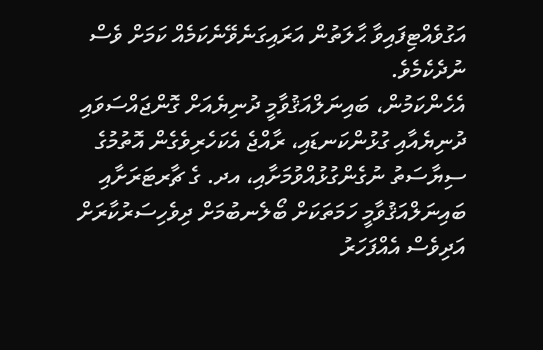އަގުވެއްޓިފައިވާ ޙާލަތުން އަރައިގަނެވޭނެކަމެއް ކަމަށް ވެސް ނުދެކެމެވެ.
އެހެންކަމުން، ބައިނަލްއަޤުވާމީ ދުނިޔެއަށް ގޮންޖައްސަވައި ދުނިޔެއާއި ގުޅުންކަނޑައި، ރާއްޖެ އެކަހެރިވެގެން އޮތުމުގެ ސިޔާސަތު ނުގެންގުޅުއްވުމަށާއި، އދ. ގެ ޗާރޓަރަށާއި ބައިނަލްއަޤުވާމީ ހަމަތަކަށް ބޯލެނބުމަށް ދިވެހިސަރުކާރަށް އަދިވެސް އެއްފަހަރު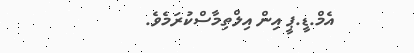އެމް.ޑީ.ޕީ އިން އިލްތިމާސްކުރަމެވެ.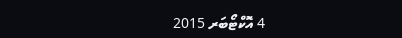4 އޮކްޓޯބަރ 2015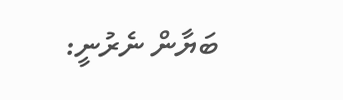ބަޔާން ނެރުނީ: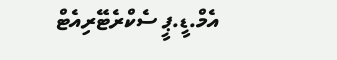އެމް.ޑީ.ޕީ ސެކްރެޓޭރިއެޓް